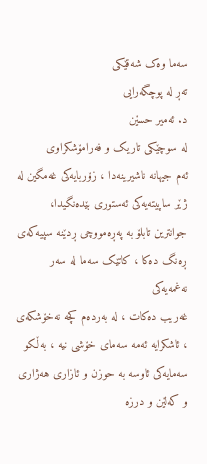سەما وەک شەقێکی
تەڕ لە پوچگەرایی
د. ئەمیر حسێن
لە سوچێکی تاریک و فەرامۆشکراوی
ئەم جیهانە ناشیرینەدا ، زۆربایەکی غەمگین لە ژێر ساپیتەیەکی ئەستوری بێدەنگیدا،
جوانترین تابلۆ بە پەڕەمووچی ڕدێنە سپیەکەی ڕەنگ دەکا ، کاتێک سەما لە سەر نەغمەیەکی
غەریب دەکات ، لە بەردەم کچە نەخۆشکەی ، ئاشکرایە ئەمە سەمای خۆشی نیە ، بەڵکو
سەمایەکی ئاوسە بە حوزن و ئازاری هەژاری و کەلێن و درزە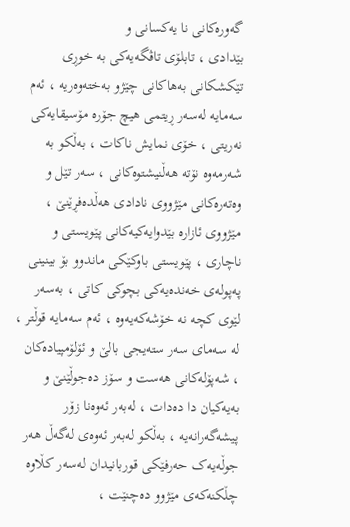گەورەکانی نا یەکسانی و
بێدادی ، تابلۆی تاڤگەیەکی بە خوڕی تێکشکانی بەهاکانی چێژو بەختەوەریە ، ئەم
سەمایە لەسەر ڕیتمی هیچ جۆرە مۆسیقایەکی نەریتی ، خۆی نمایش ناکات ، بەڵکو بە
شەرمەوە نۆتە هەڵنیشتوەکانی ، سەر تێل و
وەتەرەکانی مێژووی نادادی هەڵدەفڕێنێ ، مێژووی ئازارە بێدوایەکیەکانی پێویستی و
ناچاری ، پێویستی باوکێکی ماندوو بۆ بینینی پەپولەی خەندەیەکی بچوکی کاتی ، بەسەر
لێوی کچە نە خۆشەکەیەوە ، ئەم سەمایە قوڵتر ، لە سەمای سەر ستەیجی بالێ و ئۆلۆمپیادەکان
، شەپۆلەکانی هەست و سۆز دەجوڵێنێ و بەیەکیان دا دەدات ، لەبەر ئەوەنا زۆر
پیشەگەرانەیە ، بەڵکو لەبەر ئەوەی لەگەڵ هەر جوڵەیەک حەرفێکی قوربانیدان لەسەر کڵاوە چڵکنەکەی مێژوو دەچنێت ،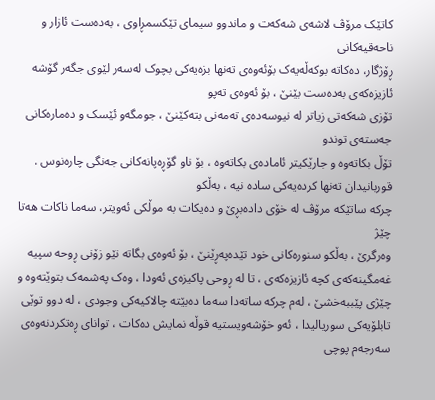کاتێک مرۆڤ لاشەی شەکەت و ماندوو سیمای تێکسمڕاوی ، بەدەست ئازار و ناحەقیەکانی
ڕۆژگار، دەکاتە بوکەڵەیەک بۆئەوەی تەنها بزەیەکی بچوک لەسەر لێوی جگەر گۆشە
ئازیزەکەی بەدەست بێنێ ، بۆ ئەوەی تەپو
تۆزی شەکەتی زیاتر لە نیوسەدەی تەمەنی بتەکێنێ ، جومگەو ئێسک و دەمارەکانی جەستەی توندو
تۆڵ بکاتەوە و جارێکیتر ئامادەی بکاتەوە ، بۆ ناو گۆڕەپانەکانی جەنگی چارەنوس .
قوربانیدان تەنها کردەیەکی سادە نیە ، بەڵکو
چرکە ساتێکە مرۆڤ لە خۆی دادەبڕێ و دەیکات بە موڵکی ئەویتر، سەما ناکات هەتا چێژ
وەرگرێ ، بەڵکو سنورەکانی خود تێدەپەڕێنێ ، بۆ ئەوەی بگاتە نێو زۆنی ڕوحە سپیە
غەمگینەکەی کچە ئازیزەکەی ، تا لە ڕوحی پاکیزەی ئەودا ، وەک پەشمەک بتوێتەوە و
چێژی پێببەخشێ ، لەم چرکە ساتەدا سەما دەبێتە چالاکیەکی وجودی ، لە دوو توێی
تابلۆیەکی سوریالیدا ، ئەو خۆشەویستیە قوڵە نمایش دەکات ، توانای ڕەتکردنەوەی
سەرجەم پوچی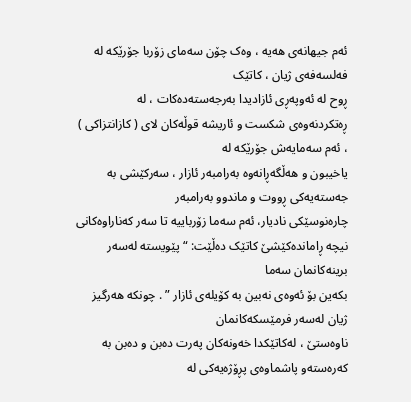ئەم جیهانەی هەیە ، وەک چۆن سەمای زۆربا جۆرێکە لە فەلسەفەی ژیان ، کاتێک
ڕوح لە ئەوپەڕی ئازادیدا بەرجەستەدەکات ، لە
ڕەتکردنەوەی شکست و ئاریشە قوڵەکان لای ( کازانتزاکی ) ، ئەم سەمایەش جۆرێکە لە
یاخیبون و هەڵگەڕانەوە بەرامبەر ئازار ، سەرکێشی بە جەستەیەکی ڕووت و ماندوو بەرامبەر
چارەنوسێکی نادیار، ئەم سەما زۆرباییە تا سەر کەناراوەکانی نیچە ڕاماندەکێشێ کاتێک دەڵێت: “ پێویستە لەسەر برینەکانمان سەما
بکەین بۆ ئەوەی نەبین بە کۆیلەی ئازار ” . چونکە هەرگیز ژیان لەسەر فرمێسکەکانمان
ناوەستێ ، لەکاتێکدا خەونەکان پەرت دەبن و دەبن بە کەرەستەو پاشماوەی پڕۆژەیەکی لە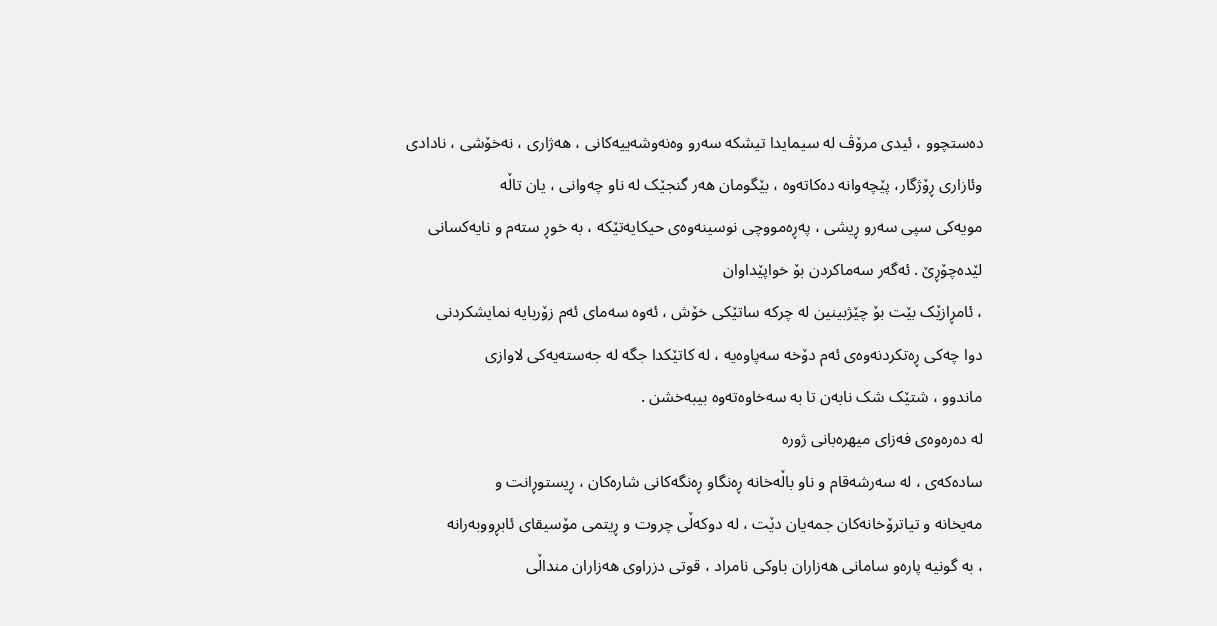دەستچوو ، ئیدی مرۆڤ لە سیمایدا تیشکە سەرو وەنەوشەییەکانی ، هەژاری ، نەخۆشی ، نادادی
وئازاری ڕۆژگار، پێچەوانە دەکاتەوە ، بێگومان هەر گنجێک لە ناو چەوانی ، یان تاڵە
مویەکی سپی سەرو ڕیشی ، پەڕەمووچی نوسینەوەی حیکایەتێکە ، بە خوڕ ستەم و نایەکسانی
لێدەچۆڕێ . ئەگەر سەماکردن بۆ خواپێداوان
، ئامڕازێک بێت بۆ چێژبینین لە چرکە ساتێکی خۆش ، ئەوە سەمای ئەم زۆربایە نمایشکردنی
دوا چەکی ڕەتکردنەوەی ئەم دۆخە سەپاوەیە ، لە کاتێکدا جگە لە جەستەیەکی لاوازی
ماندوو ، شتێک شک نابەن تا بە سەخاوەتەوە بیبەخشن .
لە دەرەوەی فەزای میهرەبانی ژورە
سادەکەی ، لە سەرشەقام و ناو باڵەخانە ڕەنگاو ڕەنگەکانی شارەکان ، ڕيستوڕانت و
مەیخانە و تیاترۆخانەکان جمەیان دێت ، لە دوکەڵی چروت و ڕیتمی مۆسیقای ئابڕووبەرانە
، بە گونیە پارەو سامانی هەزاران باوکی نامراد ، قوتی دزراوی هەزاران منداڵی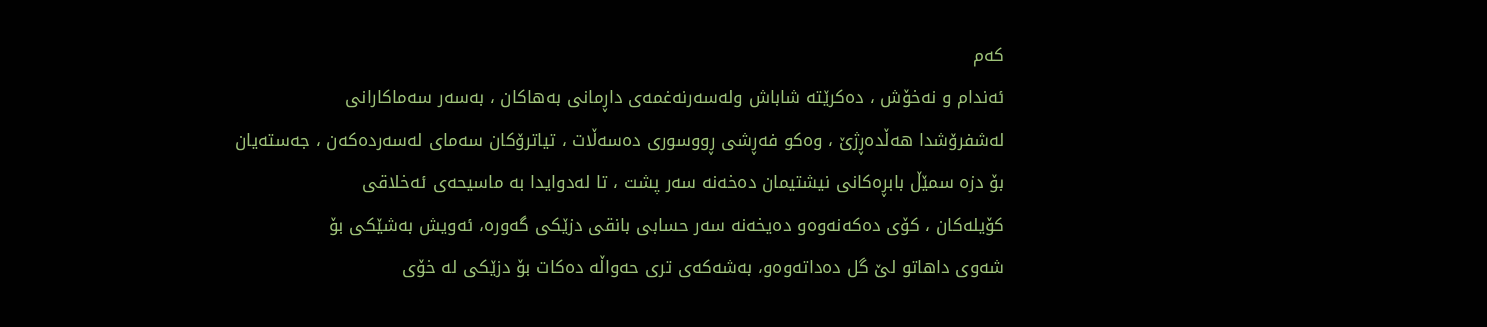کەم
ئەندام و نەخۆش ، دەکرێتە شاباش ولەسەرنەغمەی داڕمانی بەهاکان ، بەسەر سەماکارانی
لەشفرۆشدا هەڵدەڕژێ ، وەکو فەڕشی ڕووسوری دەسەڵات ، تیاترۆکان سەمای لەسەردەکەن ، جەستەیان
بۆ دزە سمێڵ بابڕەکانی نیشتیمان دەخەنە سەر پشت ، تا لەدوایدا بە ماسیحەی ئەخلاقی
کۆیلەکان ، کۆی دەکەنەوەو دەیخەنە سەر حسابی بانقی دزێکی گەورە، ئەویش بەشێکی بۆ
شەوی داهاتو لێ گل دەداتەوەو، بەشەکەی تری حەواڵە دەکات بۆ دزێکی لە خۆی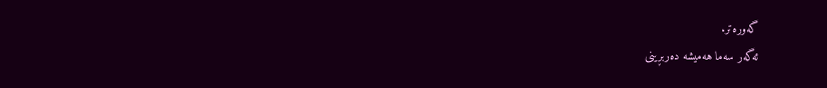گەورەتر.
ئەگەر سەما هەمیشە دەربڕینی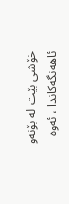خۆشی بێت لە بۆنەو ئاهەنگەکاندا ، ئەوە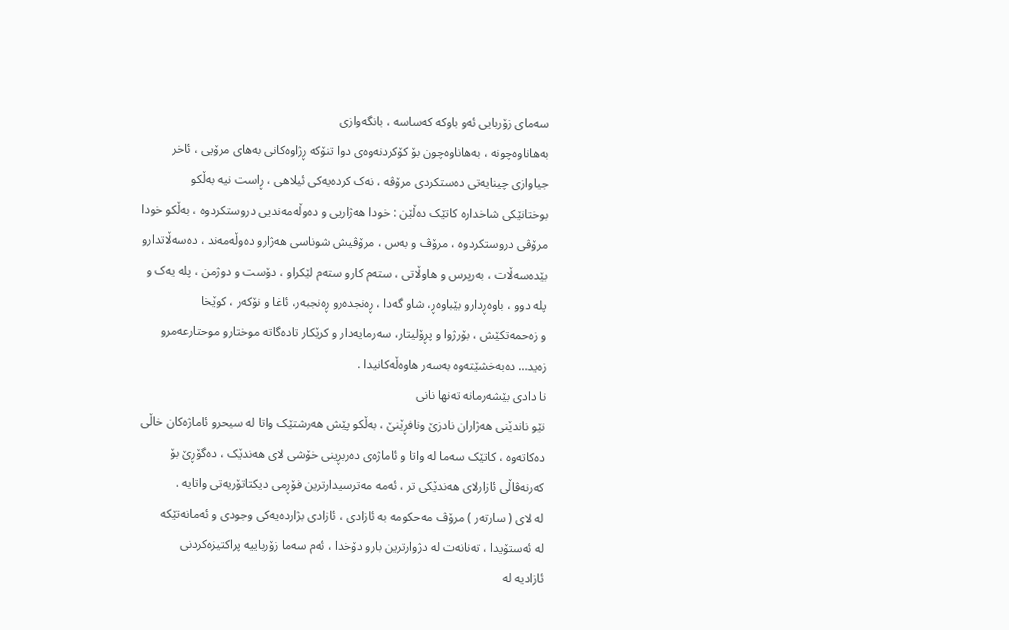سەمای زۆربایی ئەو باوکە کەساسە ، بانگەوازی
بەهاناوەچونە ، بەهاناوەچون بۆ کۆکردنەوەی دوا تنۆکە ڕژاوەکانی بەهای مرۆیی ، ئاخر
جیاوازی چینایەتی دەستکردی مرۆڤە ، نەک کردەیەکی ئیلاهی ، ڕاست نیە بەڵکو
بوختانێکی شاخدارە کاتێک دەڵێن : خودا هەژاریی و دەوڵەمەندیی دروستکردوە ، بەڵکو خودا
مرۆڤی دروستکردوە ، مرۆڤ و بەس ، مرۆڤیش شوناسی هەژارو دەوڵەمەند ، دەسەڵاتدارو
بێدەسەڵات ، بەرپرس و هاوڵاتی ، ستەم کارو ستەم لێکراو ، دۆست و دوژمن ، پلە یەک و
پلە دوو ، باوەڕدارو بێباوەڕ، شاو گەدا ، ڕەنجدەرو ڕەنجبەر، ئاغا و نۆکەر ، کوێخا
و زەحمەتکێش ، بۆرژوا و پڕۆلیتار، سەرمایەدار و کرێکار تادەگاتە موختارو موحتارعەمرو
زەید… دەبەخشێتەوە بەسەر هاوەڵەکانیدا .
نا دادی بێشەرمانە تەنها نانی
نێو ناندێنی هەژاران نادزێ ونافڕێنێ ، بەڵکو پێش هەرشتێک واتا لە سیحرو ئاماژەکان خاڵی
دەکاتەوە ، کاتێک سەما لە واتا و ئاماژەی دەربڕینی خۆشی لای هەندێک ، دەگۆڕێ بۆ
کەرنەڤاڵی ئازارلای هەندێکی تر ، ئەمە مەترسیدارترین فۆڕمی دیکتاتۆریەتی واتایە .
لە لای ( سارتەر ) مرۆڤ مەحکومە بە ئازادی ، ئازادی بژاردەیەکی وجودی و ئەمانەتێکە
لە ئەستۆیدا ، تەنانەت لە دژوارترین بارو دۆخدا ، ئەم سەما زۆرباییە پراکتیزەکردنی
ئازادیە لە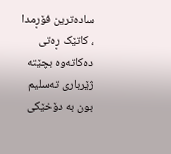سادەترین فۆڕمدا ، کاتێک ڕەتی دەکاتەوە بچێتە ژێرباری تەسلیم بون بە دۆخێکی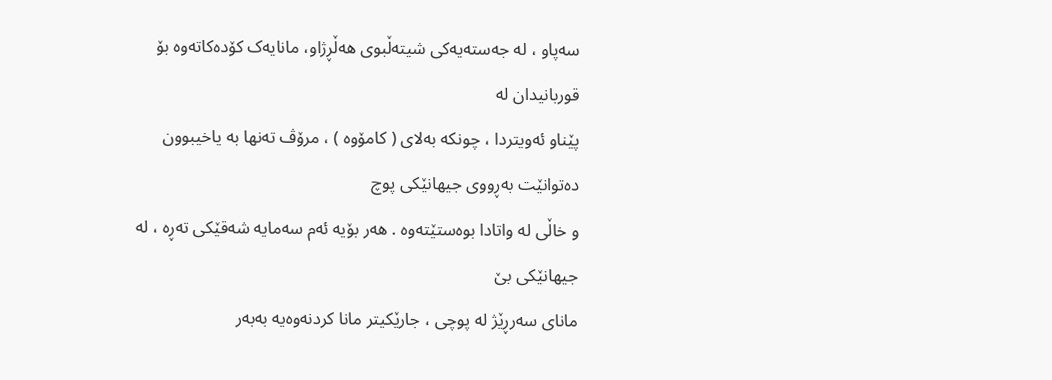سەپاو ، لە جەستەیەکی شیتەڵبوی هەڵڕژاو، مانایەک کۆدەکاتەوە بۆ قوربانیدان لە
پێناو ئەویتردا ، چونکە بەلای ( کامۆوە ) ، مرۆڤ تەنها بە یاخیبوون دەتوانێت بەڕووی جیهانێکی پوچ
و خاڵی لە واتادا بوەستێتەوە . هەر بۆیە ئەم سەمایە شەقێکی تەڕە ، لە جیهانێکی بێ
مانای سەرڕێژ لە پوچی ، جارێکیتر مانا کردنەوەیە بەبەر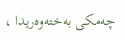چەمکی بەختەوەریدا ،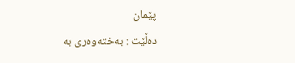پێمان
دەڵێت : بەختەوەری بە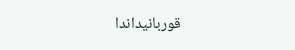قوربانیداندا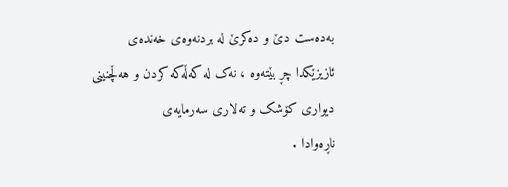بەدەست دێ و دەکرێ لە بردنەوەی خەندەی
ئازیزێکدا چڕ بێتەوە ، نەک لە کەڵەکە کردن و هەڵچنینی دیواری کۆشک و تەلاری سەرمایەی
ناڕەوادا .